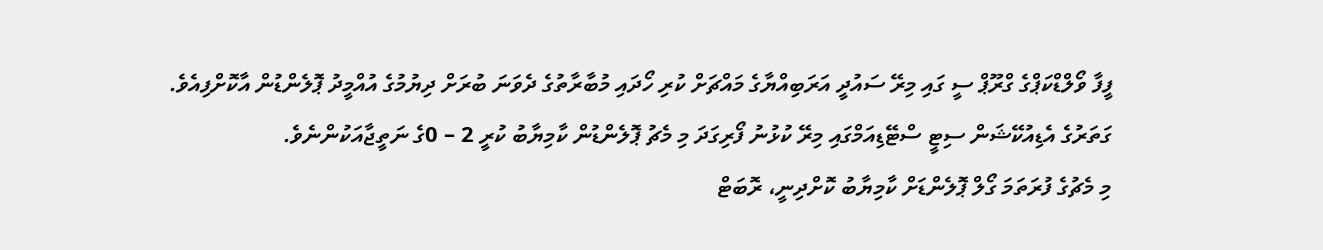ފީފާ ވޯލްޑްކަޕްގެ ގްރޫޕް ސީ ގައި މިރޭ ސައުދީ އަރަބިއްޔާގެ މައްޗަށް ކުރި ހޯދައި މުބާރާތުގެ ދެވަނަ ބުރަށް ދިޔުމުގެ އުއްމީދު ޕޮލެންޑުން އާކޮށްފިއެވެ.
ގަތަރުގެ އެޑިއުކޭޝަން ސިޓީ ސްޓޭޑިއަމްގައި މިރޭ ކުޅުނު ފޯރިގަދަ މި މެޗު ޕޮލެންޑުން ކާމިޔާބު ކުރީ 2 – 0ގެ ނަތީޖާއަކުންނެވެ.
މި މެޗުގެ ފުރަތަމަ ގޯލް ޕޮލެންޑަށް ކާމިޔާބު ކޮށްދިނީ، ރޮބަޓް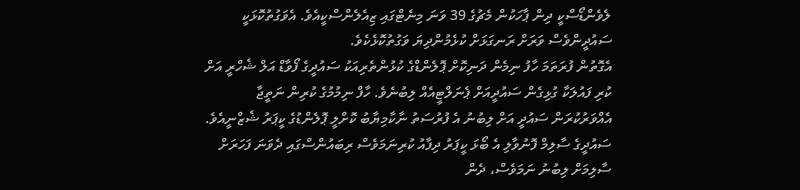ލެވެންޑޯސްކީ ދިން ޕާހަކުން މެޗުގެ 39 ވަނަ މިނެޓްގައި ޒިއެލެންސްކީއެވެ. އެވަގުތުކޮޅަކީ ސައުދީންވެސް ވަރަށް ރަނގަޅަށް ކުޅެމުންދިޔަ ވަގުތުކޮޅެކެވެ.
އެގޮތުން ފުރަތަމަ ހާފު ނިމެން ދަނިކޮށް ޕޮލެންޑްގެ ކުޅުންތެރިއަކު ސައުދީގެ ފޯވާޑް އަލް ޝެހްރީ އަށް ކުރި ފައުލަކާ ގުޅިގެން ސައުދީއަށް ޕެނަލްޓީއެއް ލިބުނެވެ. ހާފް ނިމުމުގެ ކުރިން ނަތީޖާ އެއްވަރުކުރަން ސައުދީ އަށް ލިބުނު އެ ފުރުސަތު ނާކާމިޔާބު ކޮށްލީ ޕޮލެންޑުގެ ކީޕަރު ޝެޒްނީއެވެ. ސައުދީގެ ސާލިމް ފޮނުވާލި އެ ބޯޅަ ކީޕަރު ދިފާއު ކުރިނަމަވެސް ރިބައުންސްގައި ދެވަނަ ފަހަރަށް ސާލިމަށް ލިބުނު ނަމަވެސް، ދެން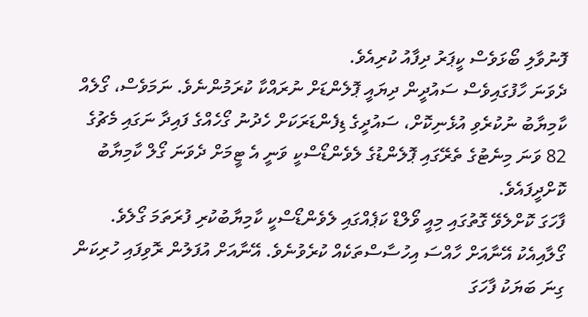ފޮނުވާލި ބޯޅަވެސް ކީޕަރު ދިފާއު ކުރިއެވެ.
ދެވަނަ ހާފުގައިވެސް ސައުދީން ދިޔައީ ޕޮލެންޑަށް ނުރައްކާ ކުރަމުންނެވެ. ނަމަވެސް، ގޯލެއް ކާމިޔާބު ނުކުރެވި އުޅެނިކޮށް، ސައުދީގެ ޑިފެންޑަރަކަށް ހެދުނު ގޯހެއްގެ ފައިދާ ނަގައި މެޗުގެ 82 ވަނަ މިނެޓުގެ ތެރޭގައި ޕޮލެންޑުގެ ލެވެންޑޯސްކީ ވަނީ އެ ޓީމަށް ދެވަނަ ގޯލް ކާމިޔާބު ކޮށްދީފައެވެ.
ފާހަގަ ކޮށްލެވޭ ގޮތުގައި މިއީ ވޯލްޑް ކަޕެއްގައި ލެވެންޑޯސްކީ ކާމިޔާބުކުރި ފުރަތަމަ ގޯލެވެ. ގޯލާއިއެކު އޭނާއަށް ހާއްސަ އިހުސާސްތަކެއް ކުރެވުނެވެ. އޭނާއަށް އުފަލުން ރޮވިފައި ހުރިކަން ގިނަ ބަޔަކު ފާހަގަ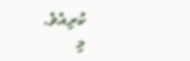ކުރިއެވެ.
މި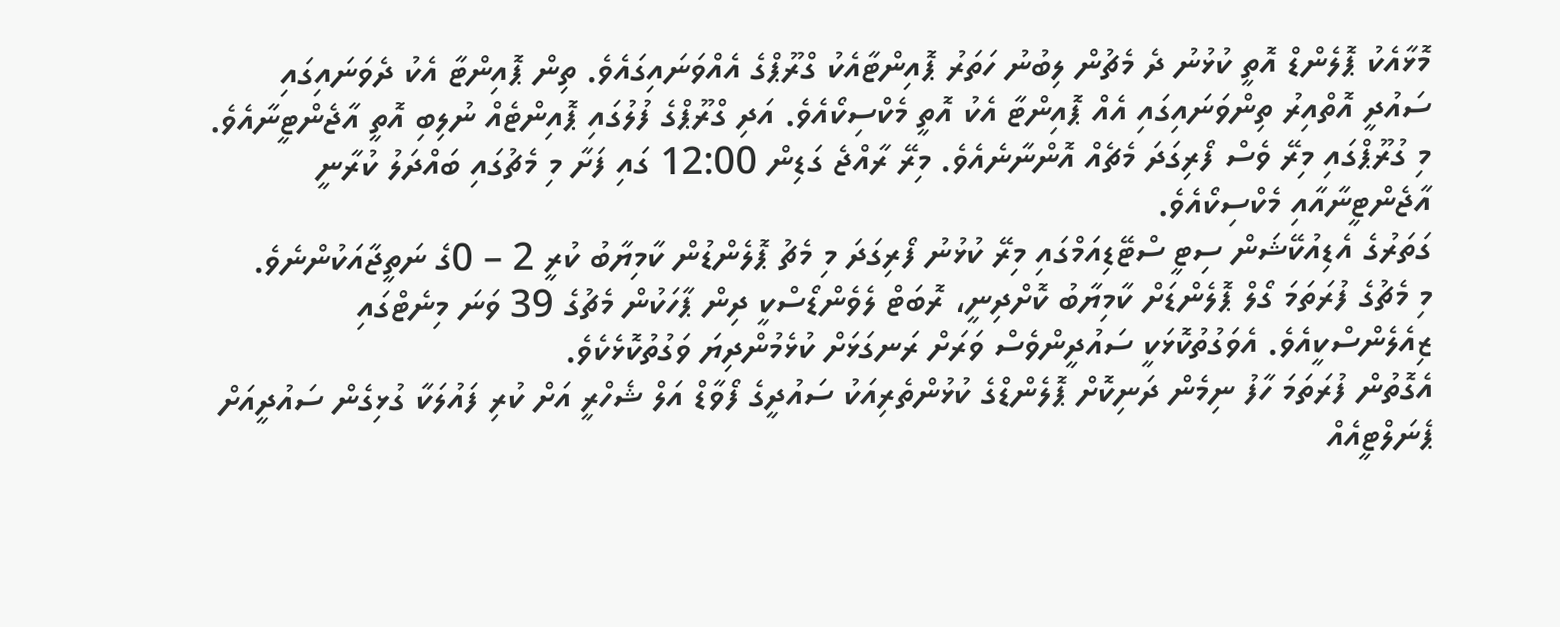މޮޅާއެކު ޕޮލެންޑް އޮތީ ކުޅުނު ދެ މެޗުން ލިބުނު ހަތަރު ޕޮއިންޓާއެކު ގްރޫޕްގެ އެއްވަނައިގައެވެ. ތިން ޕޮއިންޓާ އެކު ދެވަނައިގައި ސައުދީ އޮތްއިރު ތިންވަނައިގައި އެއް ޕޮއިންޓާ އެކު އޮތީ މެކްސިކޯއެވެ. އަދި ގްރޫޕްގެ ފުލުގައި ޕޮއިންޓެއް ނުލިބި އޮތީ އާޖެންޓީނާއެވެ.
މި ގުރޫޕްގައި މިރޭ ވެސް ފޯރިގަދަ މެޗެއް އޮންނާނެއެވެ. މިރޭ ރާއްޖެ ގަޑިން 12:00 ގައި ފަށާ މި މެޗުގައި ބައްދަލު ކުރާނީ އާޖެންޓީނާއާއި މެކްސިކޯއެވެ.
ގަތަރުގެ އެޑިއުކޭޝަން ސިޓީ ސްޓޭޑިއަމްގައި މިރޭ ކުޅުނު ފޯރިގަދަ މި މެޗު ޕޮލެންޑުން ކާމިޔާބު ކުރީ 2 – 0ގެ ނަތީޖާއަކުންނެވެ.
މި މެޗުގެ ފުރަތަމަ ގޯލް ޕޮލެންޑަށް ކާމިޔާބު ކޮށްދިނީ، ރޮބަޓް ލެވެންޑޯސްކީ ދިން ޕާހަކުން މެޗުގެ 39 ވަނަ މިނެޓްގައި ޒިއެލެންސްކީއެވެ. އެވަގުތުކޮޅަކީ ސައުދީންވެސް ވަރަށް ރަނގަޅަށް ކުޅެމުންދިޔަ ވަގުތުކޮޅެކެވެ.
އެގޮތުން ފުރަތަމަ ހާފު ނިމެން ދަނިކޮށް ޕޮލެންޑްގެ ކުޅުންތެރިއަކު ސައުދީގެ ފޯވާޑް އަލް ޝެހްރީ އަށް ކުރި ފައުލަކާ ގުޅިގެން ސައުދީއަށް ޕެނަލްޓީއެއް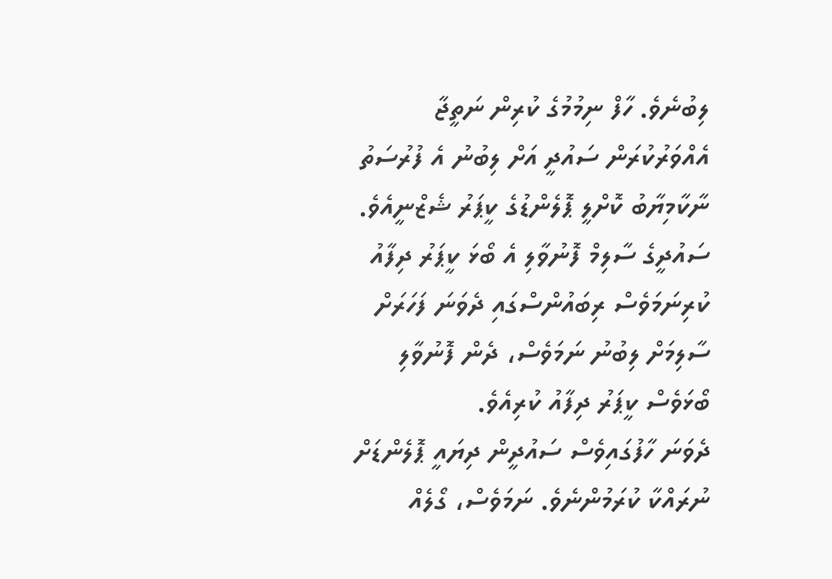ލިބުނެވެ. ހާފް ނިމުމުގެ ކުރިން ނަތީޖާ އެއްވަރުކުރަން ސައުދީ އަށް ލިބުނު އެ ފުރުސަތު ނާކާމިޔާބު ކޮށްލީ ޕޮލެންޑުގެ ކީޕަރު ޝެޒްނީއެވެ. ސައުދީގެ ސާލިމް ފޮނުވާލި އެ ބޯޅަ ކީޕަރު ދިފާއު ކުރިނަމަވެސް ރިބައުންސްގައި ދެވަނަ ފަހަރަށް ސާލިމަށް ލިބުނު ނަމަވެސް، ދެން ފޮނުވާލި ބޯޅަވެސް ކީޕަރު ދިފާއު ކުރިއެވެ.
ދެވަނަ ހާފުގައިވެސް ސައުދީން ދިޔައީ ޕޮލެންޑަށް ނުރައްކާ ކުރަމުންނެވެ. ނަމަވެސް، ގޯލެއް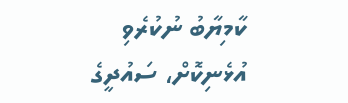ކާމިޔާބު ނުކުރެވި އުޅެނިކޮށް، ސައުދީގެ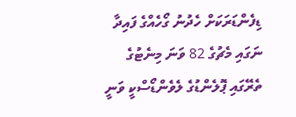ޑިފެންޑަރަކަށް ހެދުނު ގޯހެއްގެ ފައިދާ ނަގައި މެޗުގެ 82 ވަނަ މިނެޓުގެ ތެރޭގައި ޕޮލެންޑުގެ ލެވެންޑޯސްކީ ވަނީ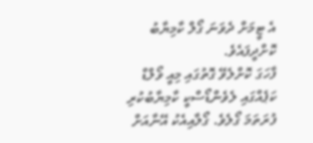އެ ޓީމަށް ދެވަނަ ގޯލް ކާމިޔާބު ކޮށްދީފައެވެ.
ފާހަގަ ކޮށްލެވޭ ގޮތުގައި މިއީ ވޯލްޑް ކަޕެއްގައި ލެވެންޑޯސްކީ ކާމިޔާބުކުރި ފުރަތަމަ ގޯލެވެ. ގޯލާއިއެކު އޭނާއަށް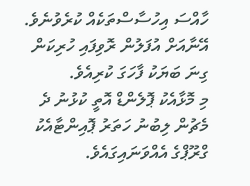ހާއްސަ އިހުސާސްތަކެއް ކުރެވުނެވެ. އޭނާއަށް އުފަލުން ރޮވިފައި ހުރިކަން ގިނަ ބަޔަކު ފާހަގަ ކުރިއެވެ.
މި މޮޅާއެކު ޕޮލެންޑް އޮތީ ކުޅުނު ދެ މެޗުން ލިބުނު ހަތަރު ޕޮއިންޓާއެކު ގްރޫޕްގެ އެއްވަނައިގައެވެ.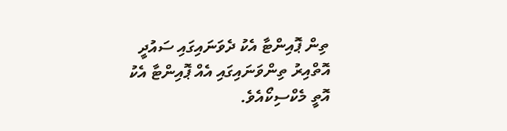ތިން ޕޮއިންޓާ އެކު ދެވަނައިގައި ސައުދީ އޮތްއިރު ތިންވަނައިގައި އެއް ޕޮއިންޓާ އެކު އޮތީ މެކްސިކޯއެވެ.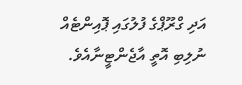އަދި ގްރޫޕްގެ ފުލުގައި ޕޮއިންޓެއް ނުލިބި އޮތީ އާޖެންޓީނާއެވެ.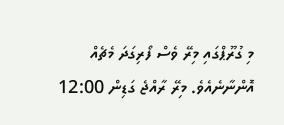މި ގުރޫޕްގައި މިރޭ ވެސް ފޯރިގަދަ މެޗެއް އޮންނާނެއެވެ. މިރޭ ރާއްޖެ ގަޑިން 12:00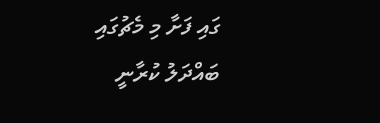ގައި ފަށާ މި މެޗުގައި ބައްދަލު ކުރާނީ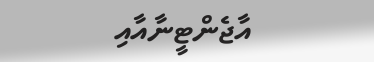އާޖެންޓީނާއާއި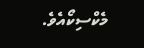މެކްސިކޯއެވެ.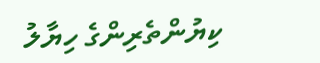ކިޔުންތެރިންގެ ހިޔާލު